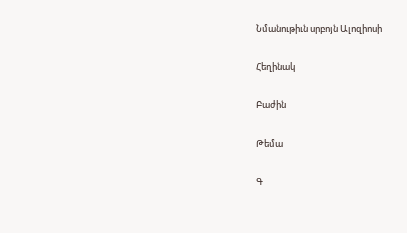Նմանութիւն սրբոյն Ալոզիոսի

Հեղինակ

Բաժին

Թեմա

Գ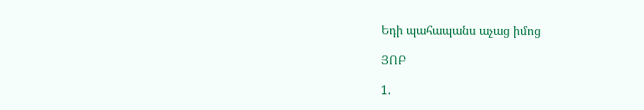Եդի պահապանս աչաց իմոց

ՅՈԲ

1.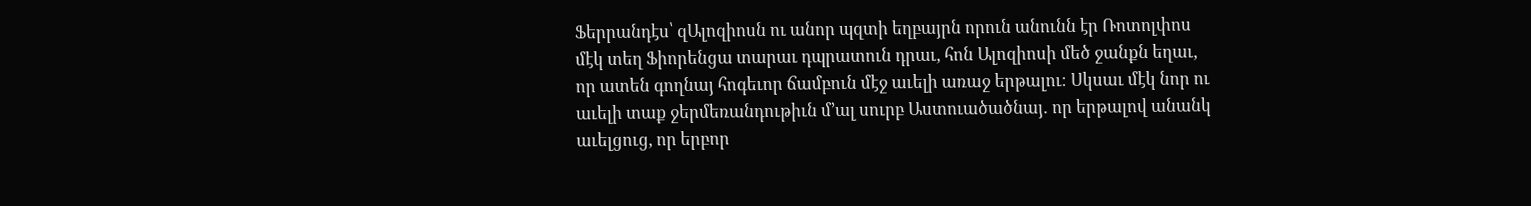Ֆերրանդէս՝ զԱլոզիոսն ու անոր պզտի եղբայրն որուն անունն էր Ռոտոլփոս մէկ տեղ Ֆիորենցա տարաւ դպրատուն դրաւ, հոն Ալոզիոսի մեծ ջանքն եղաւ, որ ատեն գողնայ հոգեւոր ճամբուն մէջ աւելի առաջ երթալու։ Սկսաւ մէկ նոր ու աւելի տաք ջերմեռանդութիւն մ’ալ սուրբ Աստուածածնայ․ որ երթալով անանկ աւելցուց, որ երբոր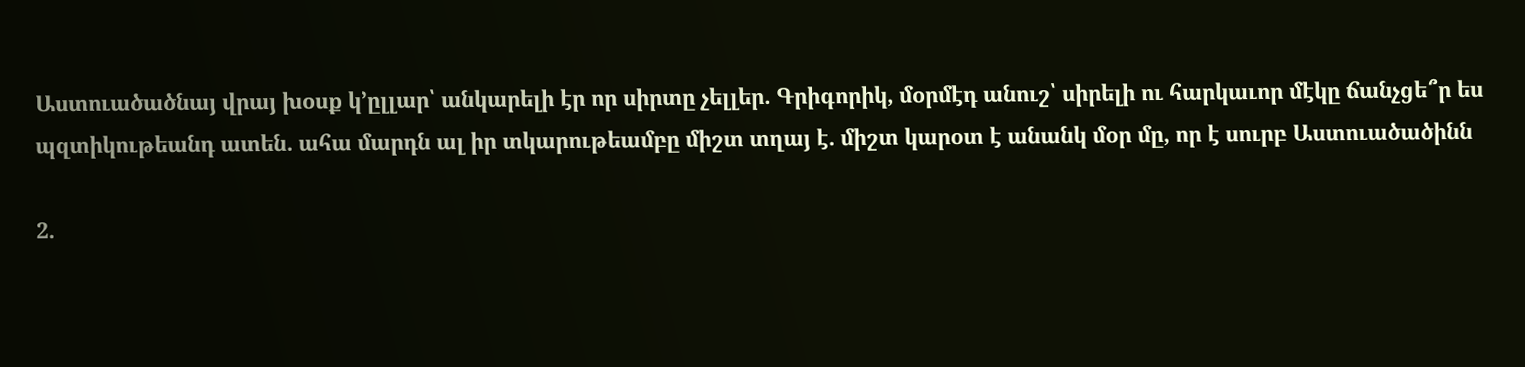Աստուածածնայ վրայ խօսք կ’ըլլար՝ անկարելի էր որ սիրտը չելլեր. Գրիգորիկ, մօրմէդ անուշ՝ սիրելի ու հարկաւոր մէկը ճանչցե՞ր ես պզտիկութեանդ ատեն. ահա մարդն ալ իր տկարութեամբը միշտ տղայ է. միշտ կարօտ է անանկ մօր մը, որ է սուրբ Աստուածածինն

2.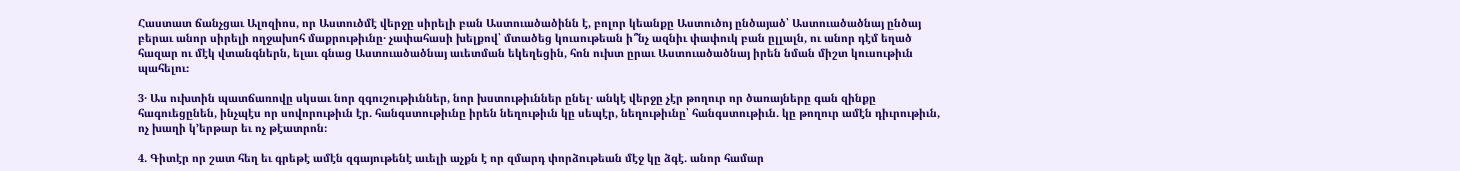Հաստատ ճանչցաւ Ալոզիոս, որ Աստուծմէ վերջը սիրելի բան Աստուածածինն է, բոլոր կեանքը Աստուծոյ ընծայած՝ Աստուածածնայ ընծայ բերաւ անոր սիրելի ողջախոհ մաքրութիւնը․ չափահասի խելքով՝ մտածեց կուսութեան ի՞նչ ազնիւ փափուկ բան ըլլալն, ու անոր դէմ եղած հազար ու մէկ վտանգներն, ելաւ գնաց Աստուածածնայ աւետման եկեղեցին, հոն ուխտ ըրաւ Աստուածածնայ իրեն նման միշտ կուսութիւն պահելու։

3․ Աս ուխտին պատճառովը սկսաւ նոր զգուշութիւններ, նոր խստութիւններ ընել․ անկէ վերջը չէր թողուր որ ծառայները գան զինքը հագուեցընեն, ինչպէս որ սովորութիւն էր. հանգստութիւնը իրեն նեղութիւն կը սեպէր, նեղութիւնը՝ հանգստութիւն. կը թողուր ամէն դիւրութիւն, ոչ խաղի կ’երթար եւ ոչ թէատրոն։

4. Գիտէր որ շատ հեղ եւ գրեթէ ամէն զգայութենէ աւելի աչքն է որ զմարդ փորձութեան մէջ կը ձգէ. անոր համար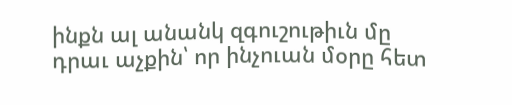ինքն ալ անանկ զգուշութիւն մը դրաւ աչքին՝ որ ինչուան մօրը հետ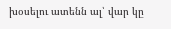խօսելու ատենն ալ՝ վար կը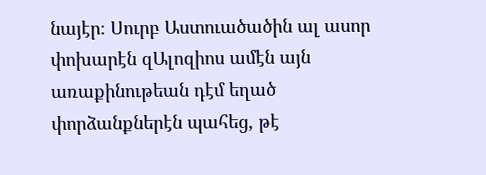նայէր։ Սուրբ Աստուածածին ալ ասոր փոխարէն զԱլոզիոս ամէն այն առաքինութեան դէմ եղած փորձանքներէն պահեց, թէ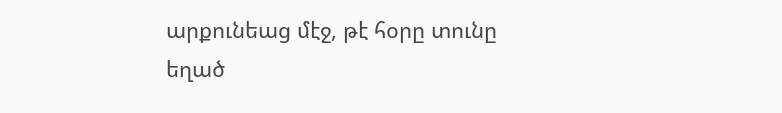արքունեաց մէջ, թէ հօրը տունը եղած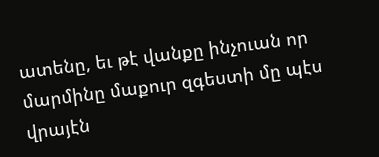ատենը, եւ թէ վանքը ինչուան որ մարմինը մաքուր զգեստի մը պէս վրայէն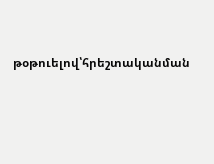թօթուելով՝հրեշտականման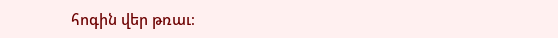հոգին վեր թռաւ։